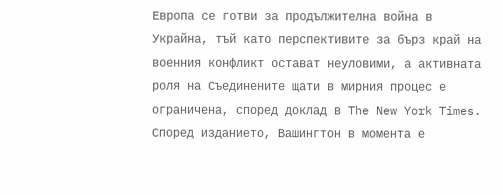Европа се готви за продължителна война в Украйна, тъй като перспективите за бърз край на военния конфликт остават неуловими, а активната роля на Съединените щати в мирния процес е ограничена, според доклад в The New York Times.
Според изданието, Вашингтон в момента е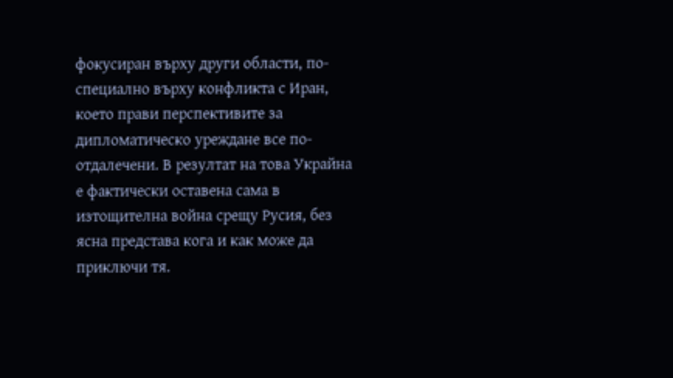фокусиран върху други области, по-специално върху конфликта с Иран, което прави перспективите за дипломатическо уреждане все по-отдалечени. В резултат на това Украйна е фактически оставена сама в изтощителна война срещу Русия, без ясна представа кога и как може да приключи тя.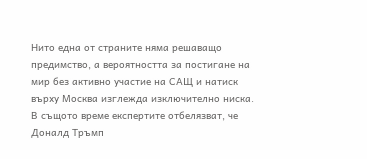Нито една от страните няма решаващо предимство, а вероятността за постигане на мир без активно участие на САЩ и натиск върху Москва изглежда изключително ниска.
В същото време експертите отбелязват, че Доналд Тръмп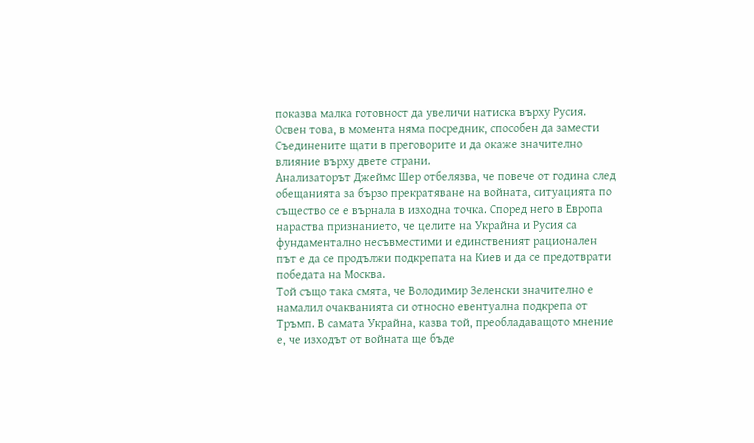показва малка готовност да увеличи натиска върху Русия. Освен това, в момента няма посредник, способен да замести Съединените щати в преговорите и да окаже значително влияние върху двете страни.
Анализаторът Джеймс Шер отбелязва, че повече от година след обещанията за бързо прекратяване на войната, ситуацията по същество се е върнала в изходна точка. Според него в Европа нараства признанието, че целите на Украйна и Русия са фундаментално несъвместими и единственият рационален път е да се продължи подкрепата на Киев и да се предотврати победата на Москва.
Той също така смята, че Володимир Зеленски значително е намалил очакванията си относно евентуална подкрепа от Тръмп. В самата Украйна, казва той, преобладаващото мнение е, че изходът от войната ще бъде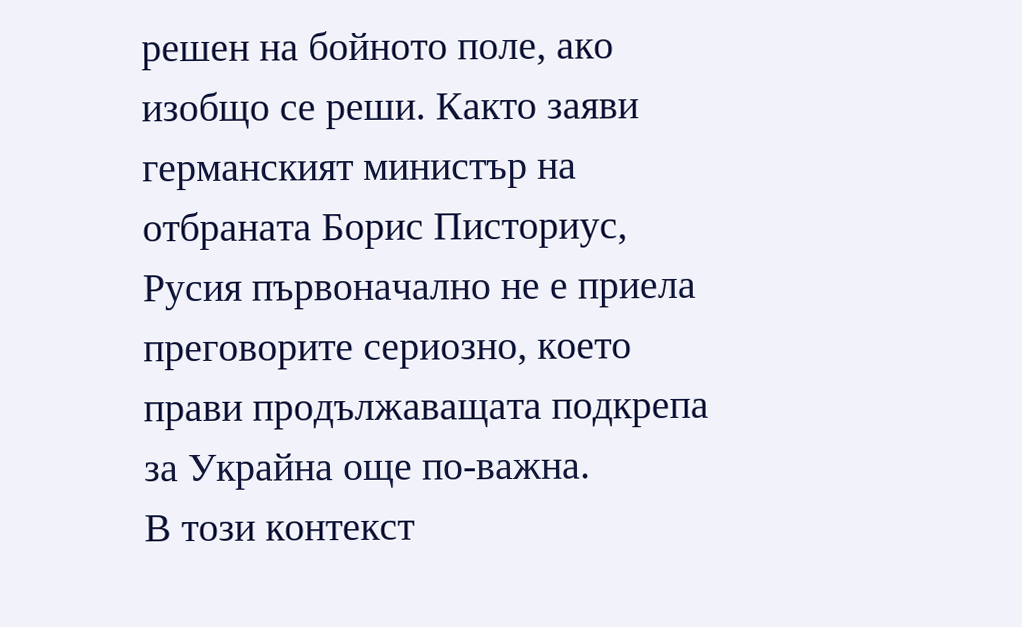решен на бойното поле, ако изобщо се реши. Както заяви германският министър на отбраната Борис Писториус, Русия първоначално не е приела преговорите сериозно, което прави продължаващата подкрепа за Украйна още по-важна.
В този контекст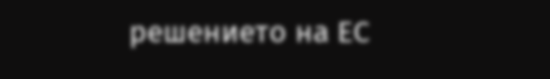решението на ЕС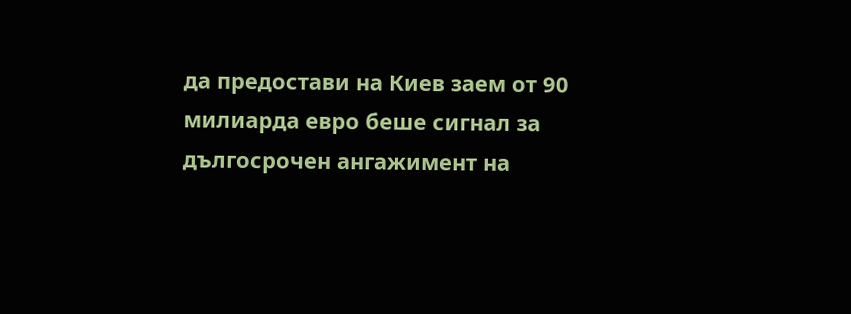да предостави на Киев заем от 90 милиарда евро беше сигнал за дългосрочен ангажимент на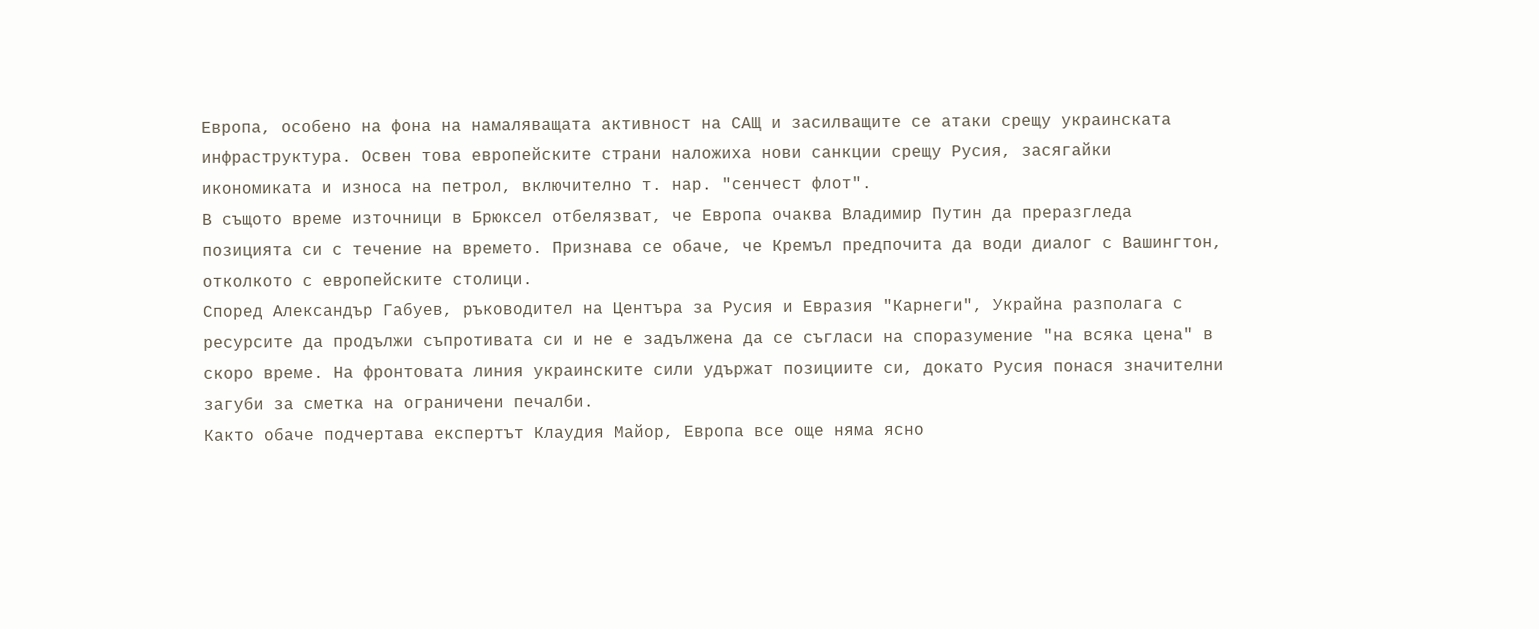Европа, особено на фона на намаляващата активност на САЩ и засилващите се атаки срещу украинската инфраструктура. Освен това европейските страни наложиха нови санкции срещу Русия, засягайки икономиката и износа на петрол, включително т. нар. "сенчест флот".
В същото време източници в Брюксел отбелязват, че Европа очаква Владимир Путин да преразгледа позицията си с течение на времето. Признава се обаче, че Кремъл предпочита да води диалог с Вашингтон, отколкото с европейските столици.
Според Александър Габуев, ръководител на Центъра за Русия и Евразия "Карнеги", Украйна разполага с ресурсите да продължи съпротивата си и не е задължена да се съгласи на споразумение "на всяка цена" в скоро време. На фронтовата линия украинските сили удържат позициите си, докато Русия понася значителни загуби за сметка на ограничени печалби.
Както обаче подчертава експертът Клаудия Майор, Европа все още няма ясно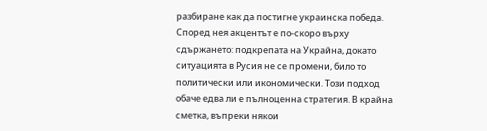разбиране как да постигне украинска победа. Според нея акцентът е по-скоро върху сдържането: подкрепата на Украйна, докато ситуацията в Русия не се промени, било то политически или икономически. Този подход обаче едва ли е пълноценна стратегия. В крайна сметка, въпреки някои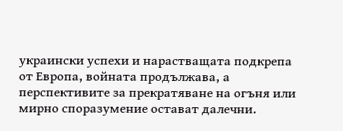украински успехи и нарастващата подкрепа от Европа, войната продължава, а перспективите за прекратяване на огъня или мирно споразумение остават далечни.